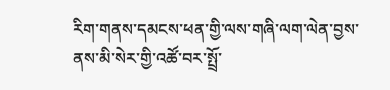རིག་གནས་དམངས་ཕན་གྱི་ལས་གཞི་ལག་ལེན་བྱས་ནས་མི་སེར་གྱི་འཚོ་བར་སྤྲོ་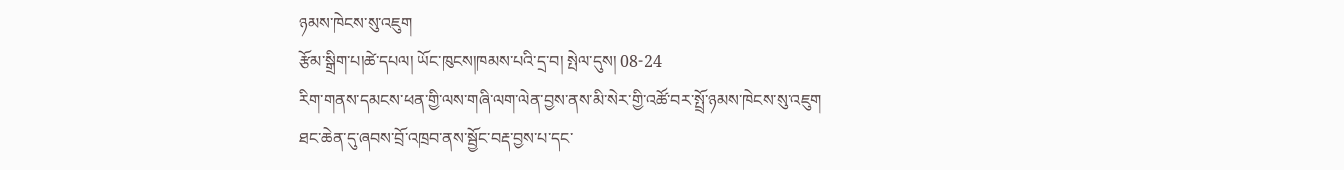ཉམས་ཁེངས་སུ་འཇུག
རྩོམ་སྒྲིག་པ།ཚེ་དཔལ། ཡོང་ཁུངས།ཁམས་པའི་དྲ་བ། སྤེལ་དུས། 08-24
རིག་གནས་དམངས་ཕན་གྱི་ལས་གཞི་ལག་ལེན་བྱས་ནས་མི་སེར་གྱི་འཚོ་བར་སྤྲོ་ཉམས་ཁེངས་སུ་འཇུག
ཐང་ཆེན་དུ་ཞབས་བྲོ་འཁྲབ་ནས་སྦྱོང་བརྡ་བྱས་པ་དང་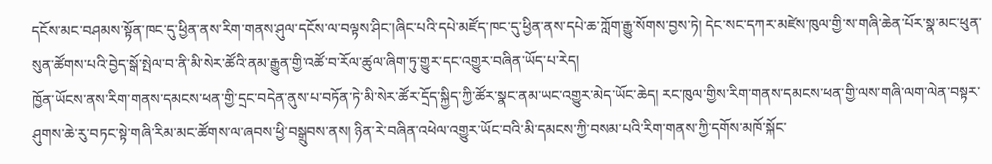དངོས་མང་བཤམས་སྟོན་ཁང་དུ་ཕྱིན་ནས་རིག་གནས་ཤུལ་དངོས་ལ་བལྟས་ཤིང་།ཞིང་པའི་དཔེ་མཛོད་ཁང་དུ་ཕྱིན་ནས་དཔེ་ཆ་ཀློག་རྒྱུ་སོགས་བྱས་ཏེ། དེང་སང་དཀར་མཛེས་ཁུལ་གྱི་ས་གཞི་ཆེན་པོར་སྣ་མང་ཕུན་སུན་ཚོགས་པའི་བྱེད་སྒོ་སྤེལ་བ་ནི་མི་སེར་ཚོའི་ནམ་རྒྱུན་གྱི་འཚོ་བ་རོལ་ཚུལ་ཞིག་ཏུ་གྱུར་དང་འགྱུར་བཞིན་ཡོད་པ་རེད།
ཁྱོན་ཡོངས་ནས་རིག་གནས་དམངས་ཕན་གྱི་དྲང་བདེན་ནུས་པ་བཏོན་ཏེ་མི་སེར་ཚོར་དྲོད་སྐྱིད་ཀྱི་ཚོར་སྣང་ནམ་ཡང་འགྱུར་མེད་ཡོང་ཆེད། རང་ཁུལ་གྱིས་རིག་གནས་དམངས་ཕན་གྱི་ལས་གཞི་ལག་ལེན་བསྟར་ཤུགས་ཆེ་རུ་བཏང་སྟེ་གཞི་རིམ་མང་ཚོགས་ལ་ཞབས་ཕྱི་བསྒྲུབས་ནས། ཉིན་རེ་བཞིན་འཕེལ་འགྱུར་ཡོང་བའི་མི་དམངས་ཀྱི་བསམ་པའི་རིག་གནས་ཀྱི་དགོས་མཁོ་སྐོང་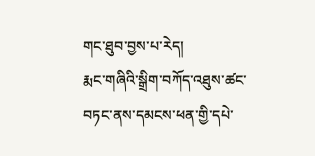གང་ཐུབ་བྱས་པ་རེད།
རྨང་གཞིའི་སྒྲིག་བཀོད་འཐུས་ཚང་བཏང་ནས་དམངས་ཕན་གྱི་དཔེ་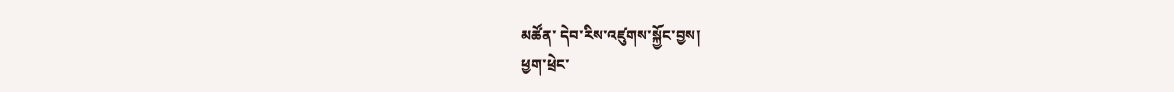མཚོན་ དེབ་རིས་འཛུགས་སྐྱོང་བྱས།
ཕྱག་ཕྲེང་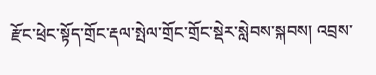རྫོང་ཕྲེང་སྟོད་གྲོང་རྡལ་སྤེལ་གྲོང་གྲོང་སྡེར་སླེབས་སྐབས། འབྲས་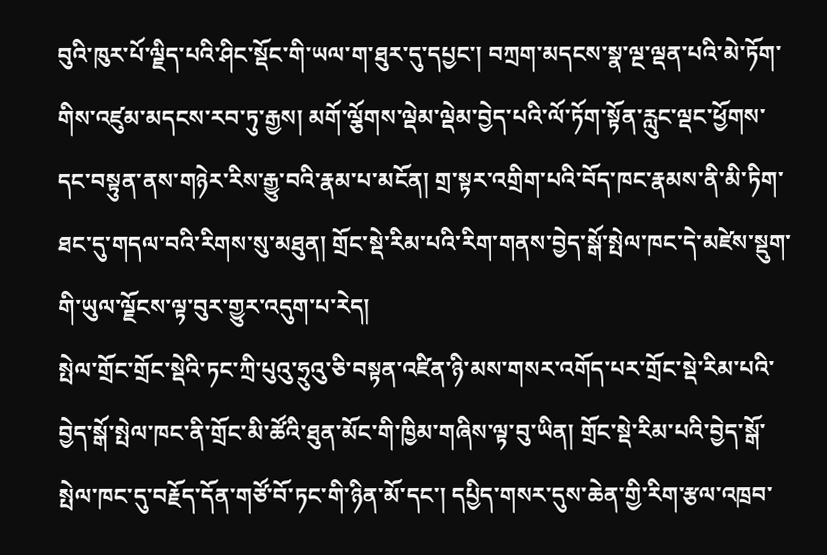བུའི་ཁུར་པོ་ལྗིད་པའི་ཤིང་སྡོང་གི་ཡལ་ག་ཐུར་དུ་དཔྱང་། བཀྲག་མདངས་སྣ་ལྔ་ལྡན་པའི་མེ་ཏོག་གིས་འཛུམ་མདངས་རབ་ཏུ་རྒྱས། མགོ་ལྕོགས་ལྡེམ་ལྡེམ་བྱེད་པའི་ལོ་ཏོག་སྟོན་རླུང་ལྡང་ཕྱོགས་དང་བསྟུན་ནས་གཉེར་རིས་རྒྱུ་བའི་རྣམ་པ་མངོན། གྲ་སྟར་འགྲིག་པའི་བོད་ཁང་རྣམས་ནི་མི་ཏིག་ཐང་དུ་གདལ་བའི་རིགས་སུ་མཐུན། གྲོང་སྡེ་རིམ་པའི་རིག་གནས་བྱེད་སྒོ་སྤེལ་ཁང་དེ་མཛེས་སྡུག་གི་ཡུལ་ལྗོངས་ལྟ་བུར་གྱུར་འདུག་པ་རེད།
སྤེལ་གྲོང་གྲོང་སྡེའི་ཏང་ཀྲི་པུའུ་ཧྲུའུ་ཅི་བསྟན་འཛིན་ཉི་མས་གསར་འགོད་པར་གྲོང་སྡེ་རིམ་པའི་བྱེད་སྒོ་སྤེལ་ཁང་ནི་གྲོང་མི་ཚོའི་ཐུན་མོང་གི་ཁྱིམ་གཞིས་ལྟ་བུ་ཡིན། གྲོང་སྡེ་རིམ་པའི་བྱེད་སྒོ་སྤེལ་ཁང་དུ་བརྗོད་དོན་གཙོ་བོ་ཏང་གི་ཉིན་མོ་དང་། དཔྱིད་གསར་དུས་ཆེན་གྱི་རིག་རྩལ་འཁྲབ་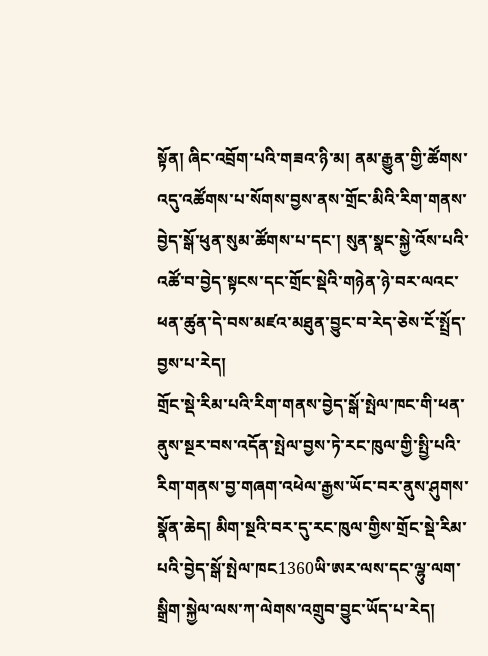སྟོན། ཞིང་འབྲོག་པའི་གཟའ་ཉི་མ། ནམ་རྒྱུན་གྱི་ཚོགས་འདུ་འཚོགས་པ་སོགས་བྱས་ནས་གྲོང་མིའི་རིག་གནས་བྱེད་སྒོ་ཕུན་སུམ་ཚོགས་པ་དང་། སུན་སྣང་སྐྱེ་འོས་པའི་འཚོ་བ་བྱེད་སྟངས་དང་གྲོང་སྡེའི་གཉེན་ཉེ་བར་ལའང་ཕན་ཚུན་དེ་བས་མཛའ་མཐུན་བྱུང་བ་རེད་ཅེས་ངོ་སྤྲོད་བྱས་པ་རེད།
གྲོང་སྡེ་རིམ་པའི་རིག་གནས་བྱེད་སྒོ་སྤེལ་ཁང་གི་ཕན་ནུས་སྔར་བས་འདོན་སྤེལ་བྱས་ཏེ་རང་ཁུལ་གྱི་སྤྱི་པའི་རིག་གནས་བྱ་གཞག་འཕེལ་རྒྱས་ཡོང་བར་ནུས་ཤུགས་སྣོན་ཆེད། མིག་སྔའི་བར་དུ་རང་ཁུལ་གྱིས་གྲོང་སྡེ་རིམ་པའི་བྱེད་སྒོ་སྤེལ་ཁང1360ཡི་ཨར་ལས་དང་ལྷུ་ལག་སྒྲིག་སྐྱེལ་ལས་ཀ་ལེགས་འགྲུབ་བྱུང་ཡོད་པ་རེད།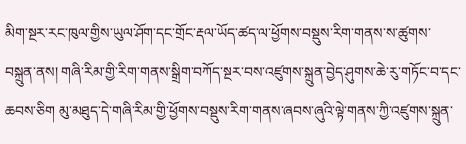མིག་སྔར་རང་ཁུལ་གྱིས་ཡུལ་ཤོག་དང་གྲོང་རྡལ་ཡོད་ཚད་ལ་ཕྱོགས་བསྡུས་རིག་གནས་ས་ཚུགས་བསྐྲུན་ནས། གཞི་རིམ་གྱི་རིག་གནས་སྒྲིག་བཀོད་སྔར་བས་འཛུགས་སྐྲུན་བྱེད་ཤུགས་ཆེ་རུ་གཏོང་བ་དང་ཆབས་ཅིག མུ་མཐུད་དེ་གཞི་རིམ་གྱི་ཕྱོགས་བསྡུས་རིག་གནས་ཞབས་ཞུའི་ལྟེ་གནས་ཀྱི་འཛུགས་སྐྲུན་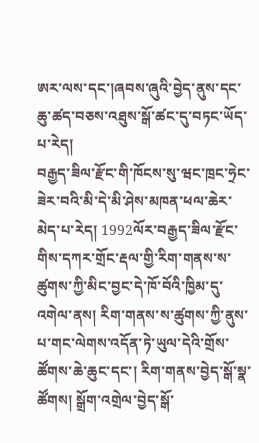ཨར་ལས་དང་།ཞབས་ཞུའི་བྱེད་ནུས་དང་ཆུ་ཚད་བཅས་འཐུས་སྒོ་ཚང་དུ་བཏང་ཡོད་པ་རེད།
བརྒྱད་ཟིལ་རྫོང་གི་ཁོངས་སུ་ཝང་ཁྲང་ཧྲེང་ཟེར་བའི་མི་དེ་མི་ཤེས་མཁན་ཕལ་ཆེར་མེད་པ་རེད། 1992ལོར་བརྒྱད་ཟིལ་རྫོང་གིས་དཀར་གྲོང་རྡལ་གྱི་རིག་གནས་ས་ཚུགས་ཀྱི་མིང་བྱང་དེ་ཁོ་བོའི་ཁྱིམ་དུ་འགེལ་ནས། རིག་གནས་ས་ཚུགས་ཀྱི་ནུས་པ་གང་ལེགས་འདོན་ཏེ་ཡུལ་དེའི་གྲོས་ཚོགས་ཆེ་ཆུང་དང་། རིག་གནས་བྱེད་སྒོ་སྣ་ཚོགས། སྒྲོག་འགྲེལ་བྱེད་སྒོ་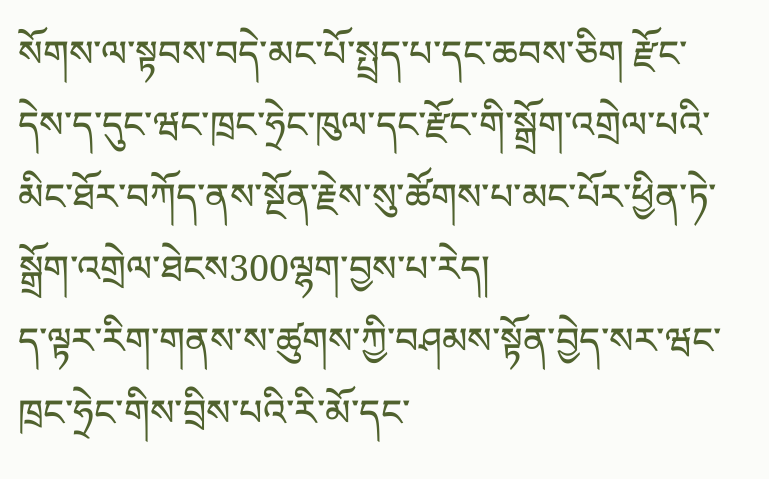སོགས་ལ་སྟབས་བདེ་མང་པོ་སྤྲད་པ་དང་ཆབས་ཅིག རྫོང་དེས་ད་དུང་ཝང་ཁྲང་ཧྲེང་ཁུལ་དང་རྫོང་གི་སྒྲོག་འགྲེལ་པའི་མིང་ཐོར་བཀོད་ནས་སྔོན་རྗེས་སུ་ཚོགས་པ་མང་པོར་ཕྱིན་ཏེ་སྒྲོག་འགྲེལ་ཐེངས300ལྷག་བྱས་པ་རེད།
ད་ལྟར་རིག་གནས་ས་ཚུགས་ཀྱི་བཤམས་སྟོན་བྱེད་སར་ཝང་ཁྲང་ཧྲེང་གིས་བྲིས་པའི་རི་མོ་དང་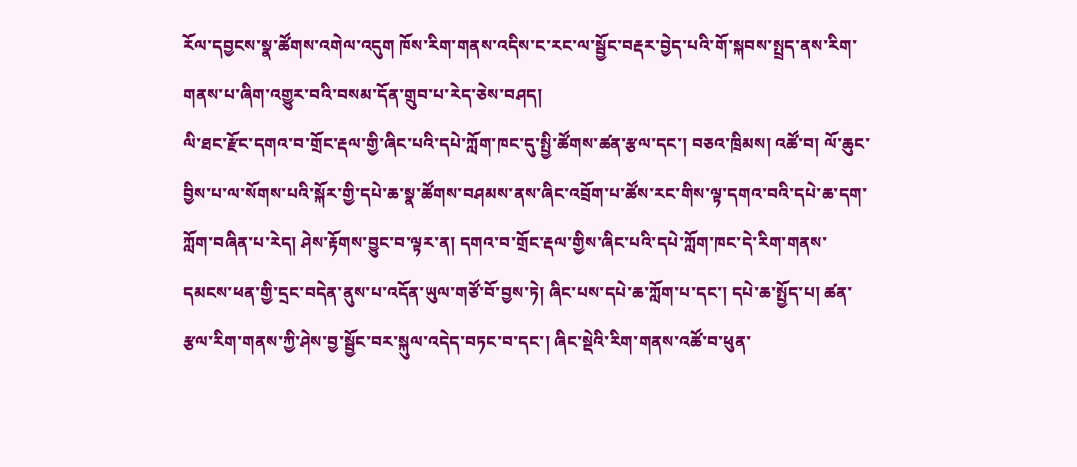རོལ་དབྱངས་སྣ་ཚོགས་འགེལ་འདུག ཁོས་རིག་གནས་འདིས་ང་རང་ལ་སྦྱོང་བརྡར་བྱེད་པའི་གོ་སྐབས་སྤྲད་ནས་རིག་གནས་པ་ཞིག་འགྱུར་བའི་བསམ་དོན་གྲུབ་པ་རེད་ཅེས་བཤད།
ལི་ཐང་རྫོང་དགའ་བ་གྲོང་རྡལ་གྱི་ཞིང་པའི་དཔེ་ཀློག་ཁང་དུ་སྤྱི་ཚོགས་ཚན་རྩལ་དང་། བཅའ་ཁྲིམས། འཚོ་བ། ལོ་ཆུང་བྱིས་པ་ལ་སོགས་པའི་སྐོར་གྱི་དཔེ་ཆ་སྣ་ཚོགས་བཤམས་ནས་ཞིང་འབྲོག་པ་ཚོས་རང་གིས་ལྟ་དགའ་བའི་དཔེ་ཆ་དག་ཀློག་བཞིན་པ་རེད། ཤེས་རྟོགས་བྱུང་བ་ལྟར་ན། དགའ་བ་གྲོང་རྡལ་གྱིས་ཞིང་པའི་དཔེ་ཀློག་ཁང་དེ་རིག་གནས་དམངས་ཕན་གྱི་དྲང་བདེན་ནུས་པ་འདོན་ཡུལ་གཙོ་བོ་བྱས་ཏེ། ཞིང་པས་དཔེ་ཆ་ཀློག་པ་དང་། དཔེ་ཆ་སྤྱོད་པ། ཚན་རྩལ་རིག་གནས་ཀྱི་ཤེས་བྱ་སྦྱོང་བར་སྐུལ་འདེད་བཏང་བ་དང་། ཞིང་སྡེའི་རིག་གནས་འཚོ་བ་ཕུན་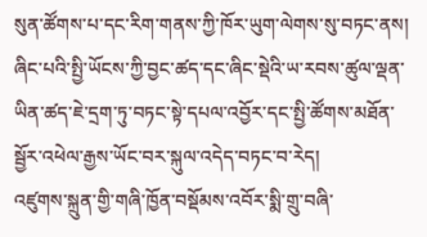སུན་ཚོགས་པ་དང་རིག་གནས་ཀྱི་ཁོར་ཡུག་ལེགས་སུ་བཏང་ནས། ཞིང་པའི་སྤྱི་ཡོངས་ཀྱི་བྱང་ཚད་དང་ཞིང་སྡེའི་ཡ་རབས་ཚུལ་ལྡན་ཡིན་ཚད་ཇེ་དྲག་ཏུ་བཏང་སྟེ་དཔལ་འབྱོར་དང་སྤྱི་ཚོགས་མཐོན་སྦྱོར་འཕེལ་རྒྱས་ཡོང་བར་སྐུལ་འདེད་བཏང་བ་རེད།
འཛུགས་སྐྲུན་གྱི་གཞི་ཁྱོན་བསྡོམས་འབོར་སྨི་གྲུ་བཞི་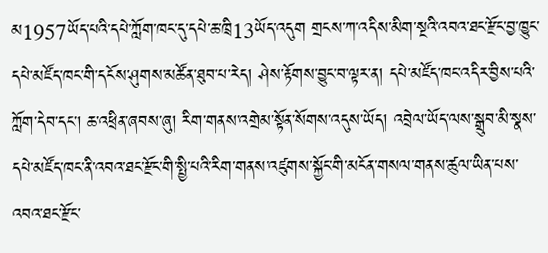མ1957ཡོད་པའི་དཔེ་ཀློག་ཁང་དུ་དཔེ་ཆ་ཁྲི13ཡོད་འདུག གྲངས་ཀ་འདིས་མིག་སྔའི་འབའ་ཐང་རྫོང་བྱ་ཁྱུང་དཔེ་མཛོད་ཁང་གི་དངོས་ཤུགས་མཚོན་ཐུབ་པ་རེད། ཤེས་རྟོགས་བྱུང་བ་ལྟར་ན། དཔེ་མཛོད་ཁང་འདིར་བྱིས་པའི་ཀློག་དེབ་དང་། ཆ་འཕྲིན་ཞབས་ཞུ། རིག་གནས་འགྲེམ་སྟོན་སོགས་འདུས་ཡོད། འབྲེལ་ཡོད་ལས་སྒྲུབ་མི་སྣས་དཔེ་མཛོད་ཁང་ནི་འབའ་ཐང་རྫོང་གི་སྤྱི་པའི་རིག་གནས་འཛུགས་སྐྱོང་གི་མངོན་གསལ་གནས་ཚུལ་ཡིན་པས་འབའ་ཐང་རྫོང་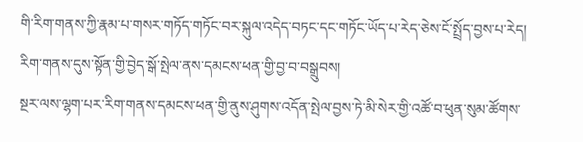གི་རིག་གནས་ཀྱི་རྣམ་པ་གསར་གཏོད་གཏོང་བར་སྐུལ་འདེད་བཏང་དང་གཏོང་ཡོད་པ་རེད་ཅེས་ངོ་སྤྲོད་བྱས་པ་རེད།
རིག་གནས་དུས་སྟོན་གྱི་བྱེད་སྒོ་སྤེལ་ནས་དམངས་ཕན་གྱི་བྱ་བ་བསྒྲུབས།
སྔར་ལས་ལྷག་པར་རིག་གནས་དམངས་ཕན་གྱི་ནུས་ཤུགས་འདོན་སྤེལ་བྱས་ཏེ་མི་སེར་གྱི་འཚོ་བ་ཕུན་སུམ་ཚོགས་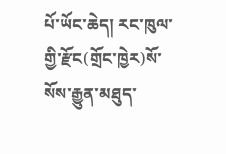པོ་ཡོང་ཆེད། རང་ཁུལ་གྱི་རྫོང(གྲོང་ཁྱེར)སོ་སོས་རྒྱུན་མཐུད་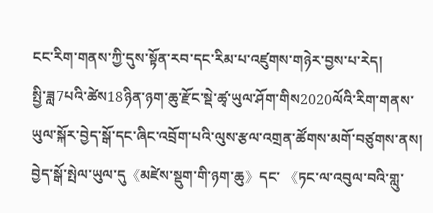ངང་རིག་གནས་ཀྱི་དུས་སྟོན་རབ་དང་རིམ་པ་འཛུགས་གཉེར་བྱས་པ་རེད།
སྤྱི་ཟླ7པའི་ཚེས18ཉིན་ཉག་ཆུ་རྫོང་སྡེ་ཚྭ་ཡུལ་ཤོག་གིས2020ལོའི་རིག་གནས་ཡུལ་སྐོར་བྱེད་སྒོ་དང་ཞིང་འབྲོག་པའི་ལུས་རྩལ་འགྲན་ཚོགས་མགོ་བཙུགས་ནས། བྱེད་སྒོ་སྤེལ་ཡུལ་དུ《མཛེས་སྡུག་གི་ཉག་ཆུ》དང་ 《ཏང་ལ་འབུལ་བའི་གླུ་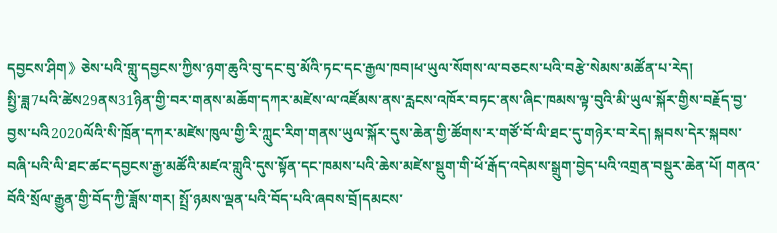དབྱངས་ཤིག》ཅེས་པའི་གླུ་དབྱངས་ཀྱིས་ཉག་ཆུའི་བུ་དང་བུ་མོའི་ཏང་དང་རྒྱལ་ཁབ།ཕ་ཡུལ་སོགས་ལ་བཅངས་པའི་བརྩེ་སེམས་མཚོན་པ་རེད།
སྤྱི་ཟླ7པའི་ཚེས29ནས31ཉིན་གྱི་བར་གནས་མཆོག་དཀར་མཛེས་ལ་འཛོམས་ནས་རླངས་འཁོར་བཏང་ནས་ཞིང་ཁམས་ལྟ་བུའི་མི་ཡུལ་སྐོར་གྱིས་བརྗོད་བྱ་བྱས་པའི2020ལོའི་སི་ཁྲོན་དཀར་མཛེས་ཁུལ་གྱི་རི་ཀླུང་རིག་གནས་ཡུལ་སྐོར་དུས་ཆེན་གྱི་ཚོགས་ར་གཙོ་བོ་ལི་ཐང་དུ་གཉེར་བ་རེད། སྐབས་དེར་སྐབས་བཞི་པའི་ལི་ཐང་ཚང་དབྱངས་རྒྱ་མཚོའི་མཛའ་གླུའི་དུས་སྟོན་དང་ཁམས་པའི་ཆེས་མཛེས་སྡུག་གི་ཕོ་རྒོད་འདེམས་སྒྲུག་བྱེད་པའི་འགྲན་བསྡུར་ཆེན་པོ། གནའ་བོའི་སྲོལ་རྒྱུན་གྱི་བོད་ཀྱི་ཟློས་གར། སྤྲོ་ཉམས་ལྡན་པའི་བོད་པའི་ཞབས་བྲོ།དམངས་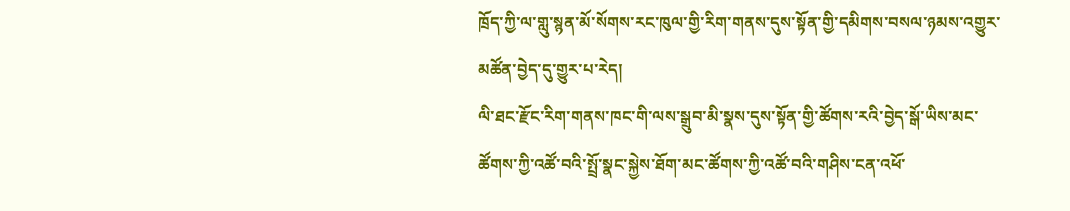ཁྲོད་ཀྱི་ལ་གླུ་སྙན་མོ་སོགས་རང་ཁུལ་གྱི་རིག་གནས་དུས་སྟོན་གྱི་དམིགས་བསལ་ཉམས་འགྱུར་མཚོན་བྱེད་དུ་གྱུར་པ་རེད།
ལི་ཐང་རྫོང་རིག་གནས་ཁང་གི་ལས་སྒྲུབ་མི་སྣས་དུས་སྟོན་གྱི་ཚོགས་རའི་བྱེད་སྒོ་ཡིས་མང་ཚོགས་ཀྱི་འཚོ་བའི་སྤྲོ་སྣང་སྐྱེས་ཐོག་མང་ཚོགས་ཀྱི་འཚོ་བའི་གཤིས་ངན་འཕོ་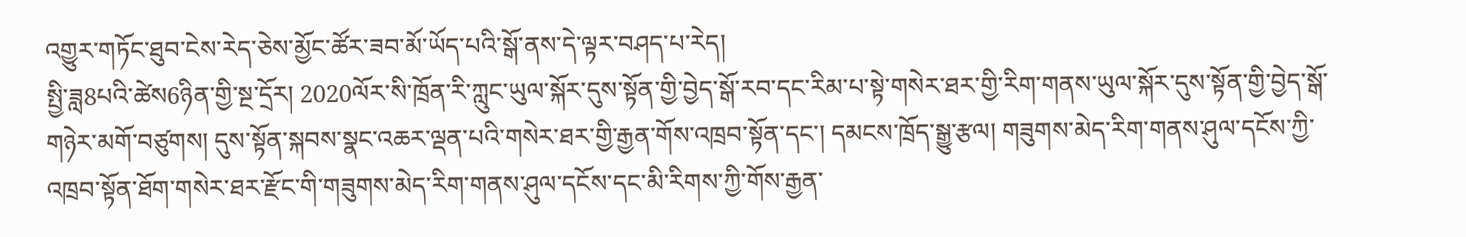འགྱུར་གཏོང་ཐུབ་ངེས་རེད་ཅེས་མྱོང་ཚོར་ཟབ་མོ་ཡོད་པའི་སྒོ་ནས་དེ་ལྟར་བཤད་པ་རེད།
སྤྱི་ཟླ8པའི་ཚེས6ཉིན་གྱི་སྔ་དྲོར། 2020ལོར་སི་ཁྲོན་རི་ཀླུང་ཡུལ་སྐོར་དུས་སྟོན་གྱི་བྱེད་སྒོ་རབ་དང་རིམ་པ་སྟེ་གསེར་ཐར་གྱི་རིག་གནས་ཡུལ་སྐོར་དུས་སྟོན་གྱི་བྱེད་སྒོ་གཉེར་མགོ་བཙུགས། དུས་སྟོན་སྐབས་སྣང་འཆར་ལྡན་པའི་གསེར་ཐར་གྱི་རྒྱན་གོས་འཁྲབ་སྟོན་དང་། དམངས་ཁྲོད་སྒྱུ་རྩལ། གཟུགས་མེད་རིག་གནས་ཤུལ་དངོས་ཀྱི་འཁྲབ་སྟོན་ཐོག་གསེར་ཐར་རྫོང་གི་གཟུགས་མེད་རིག་གནས་ཤུལ་དངོས་དང་མི་རིགས་ཀྱི་གོས་རྒྱན་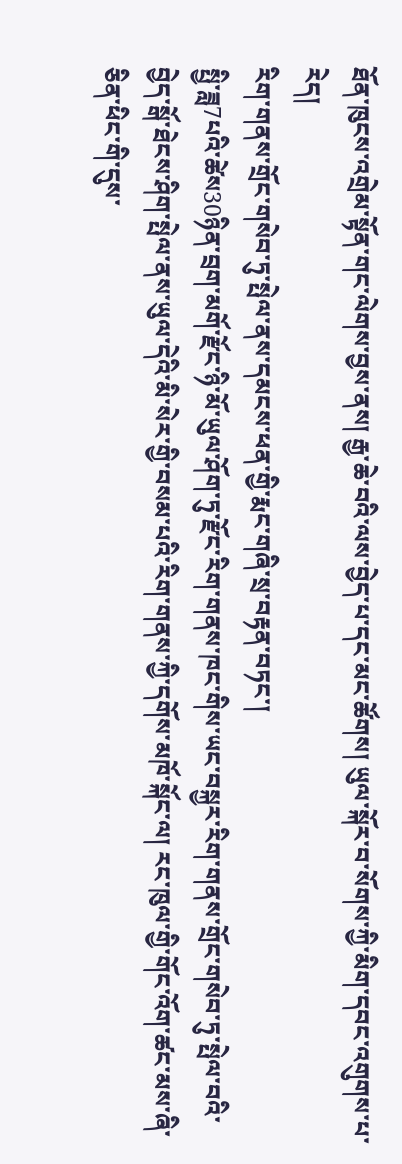ཐོན་ཁུངས་འགྲེམ་སྟོན་གང་ལེགས་བྱས་ནས། རྒྱ་ཆེ་བའི་ལས་བྱེད་པ་དང་མང་ཚོགས། ཡུལ་སྐོར་བ་སོགས་ཀྱི་མིག་དབང་འགུགས་པ་རེད།
རིག་གནས་གྲོང་གསེབ་ཏུ་སྤེལ་ནས་དམངས་ཕན་གྱི་རྨང་གཞི་སྲ་བརྟན་བཏང་།
སྤྱི་ཟླ7པའི་ཚེས30ཉིན་བྲག་མགོ་རྫོང་ཉི་མོ་ཡུལ་ཤོག་ཏུ་རྫོང་རིག་གནས་ཁང་གིས་ཡང་བསྐྱར་རིག་གནས་གྲོང་གསེབ་ཏུ་སྤེལ་བའི་བྱེད་སྒོ་ཐེངས་ཤིག་སྤེལ་ནས་ཡུལ་དེའི་མི་སེར་གྱི་བསམ་པའི་རིག་གནས་ཀྱི་དགོས་མཁོ་སྐོང་ལ། རང་ཁུལ་གྱི་གོང་འོག་ཚང་མས་ཞི་ཅིན་ཕིང་གི་དུས་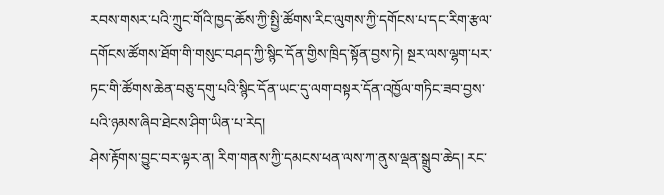རབས་གསར་པའི་ཀྲུང་གོའི་ཁྱད་ཆོས་ཀྱི་སྤྱི་ཚོགས་རིང་ལུགས་ཀྱི་དགོངས་པ་དང་རིག་རྩལ་དགོངས་ཚོགས་ཐོག་གི་གསུང་བཤད་ཀྱི་སྙིང་དོན་གྱིས་ཁྲིད་སྟོན་བྱས་ཏེ། སྔར་ལས་ལྷག་པར་ཏང་གི་ཚོགས་ཆེན་བཅུ་དགུ་པའི་སྙིང་དོན་ཡང་དུ་ལག་བསྟར་དོན་འཁྱོལ་གཏིང་ཟབ་བྱས་པའི་ཉམས་ཞིབ་ཐེངས་ཤིག་ཡིན་པ་རེད།
ཤེས་རྟོགས་བྱུང་བར་ལྟར་ན། རིག་གནས་ཀྱི་དམངས་ཕན་ལས་ཀ་ནུས་ལྡན་སྒྲུབ་ཆེད། རང་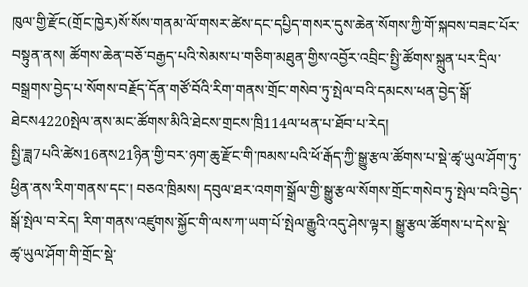ཁུལ་གྱི་རྫོང(གྲོང་ཁྱེར)སོ་སོས་གནམ་ལོ་གསར་ཚེས་དང་དཔྱིད་གསར་དུས་ཆེན་སོགས་ཀྱི་གོ་སྐབས་བཟང་པོར་བསྟུན་ནས། ཚོགས་ཆེན་བཅོ་བརྒྱད་པའི་སེམས་པ་གཅིག་མཐུན་གྱིས་འབྱོར་འབྲིང་སྤྱི་ཚོགས་སྐྲུན་པར་དྲིལ་བསྒྲགས་བྱེད་པ་སོགས་བརྗོད་དོན་གཙོ་བོའི་རིག་གནས་གྲོང་གསེབ་ཏུ་སྤེལ་བའི་དམངས་ཕན་བྱེད་སྒོ་ཐེངས4220སྤེལ་ནས་མང་ཚོགས་མིའི་ཐེངས་གྲངས་ཁྲི114ལ་ཕན་པ་ཐོབ་པ་རེད།
སྤྱི་ཟླ7པའི་ཚེས16ནས21ཉིན་གྱི་བར་ཉག་ཆུ་རྫོང་གི་ཁམས་པའི་ཕོ་རྒོད་ཀྱི་སྒྱུ་རྩལ་ཚོགས་པ་སྡེ་ཚྭ་ཡུལ་ཤོག་ཏུ་ཕྱིན་ནས་རིག་གནས་དང་། བཅའ་ཁྲིམས། དབུལ་ཐར་འགག་སྒྲོལ་གྱི་སྒྱུ་རྩལ་སོགས་གྲོང་གསེབ་ཏུ་སྤེལ་བའི་བྱེད་སྒོ་སྤེལ་བ་རེད། རིག་གནས་འཛུགས་སྐྱོང་གི་ལས་ཀ་ཡག་པོ་སྤེལ་རྒྱུའི་འདུ་ཤེས་ལྟར། སྒྱུ་རྩལ་ཚོགས་པ་དེས་སྡེ་ཚྭ་ཡུལ་ཤོག་གི་གྲོང་སྡེ་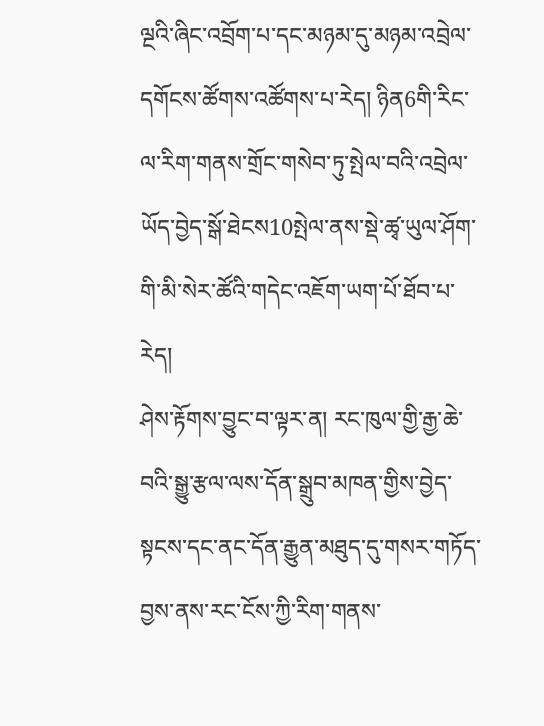ལྔའི་ཞིང་འབྲོག་པ་དང་མཉམ་དུ་མཉམ་འབྲེལ་དགོངས་ཚོགས་འཚོགས་པ་རེད། ཉིན6གི་རིང་ལ་རིག་གནས་གྲོང་གསེབ་ཏུ་སྤེལ་བའི་འབྲེལ་ཡོད་བྱེད་སྒོ་ཐེངས10སྤེལ་ནས་སྡེ་ཚྭ་ཡུལ་ཤོག་གི་མི་སེར་ཚོའི་གདེང་འཇོག་ཡག་པོ་ཐོབ་པ་རེད།
ཤེས་རྟོགས་བྱུང་བ་ལྟར་ན། རང་ཁུལ་གྱི་རྒྱ་ཆེ་བའི་སྒྱུ་རྩལ་ལས་དོན་སྒྲུབ་མཁན་གྱིས་བྱེད་སྟངས་དང་ནང་དོན་རྒྱུན་མཐུད་དུ་གསར་གཏོད་བྱས་ནས་རང་ངོས་ཀྱི་རིག་གནས་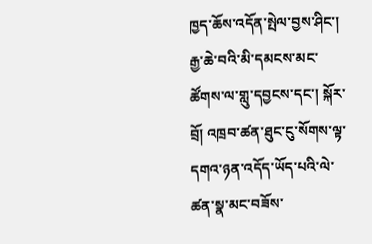ཁྱད་ཆོས་འདོན་སྤེལ་བྱས་ཤིང་། རྒྱ་ཆེ་བའི་མི་དམངས་མང་ཚོགས་ལ་གླུ་དབྱངས་དང་། སྐོར་བྲོ། འཁྲབ་ཚན་ཐུང་ངུ་སོགས་ལྟ་དགའ་ཉན་འདོད་ཡོད་པའི་ལེ་ཚན་སྣ་མང་བཟོས་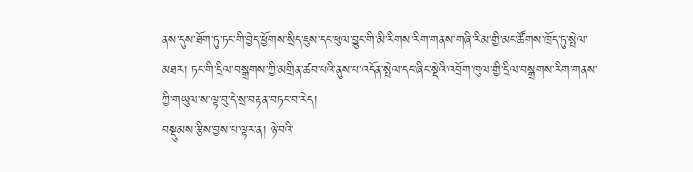ནས་དུས་ཐོག་ཏུ་ཏང་གི་བྱེད་ཕྱོགས་སྲིད་ཇུས་དང་ཕུལ་བྱུང་གི་མི་རིགས་རིག་གནས་གཞི་རིམ་གྱི་མང་ཚོགས་ཁྲོད་ཏུ་སྤེལ་མཐར། ཏང་གི་དྲིལ་བསྒྲགས་ཀྱི་མགྲིན་ཚབ་པའི་ནུས་པ་འདོན་སྤེལ་དང་ཞིང་སྡེའི་འབྲོག་ཁུལ་གྱི་དྲིལ་བསྒྲགས་རིག་གནས་ཀྱི་གཡུལ་ས་ལྟ་བུ་དེ་སྲ་བརྟན་བཏང་བ་རེད།
བསྡུམས་རྩིས་བྱས་པ་ལྟར་ན། ཉེ་བའི་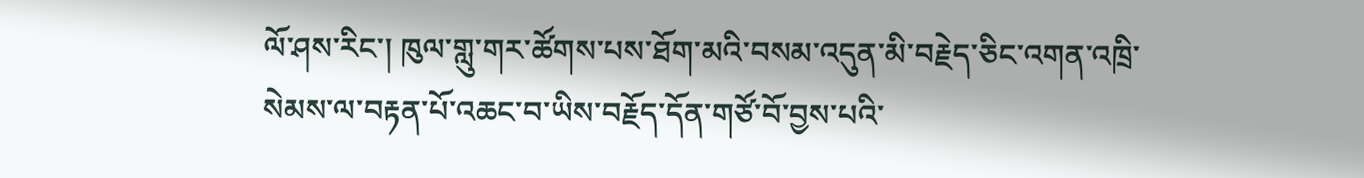ལོ་ཤས་རིང་། ཁུལ་གླུ་གར་ཚོགས་པས་ཐོག་མའི་བསམ་འདུན་མི་བརྗེད་ཅིང་འགན་འཁྲི་སེམས་ལ་བརྟན་པོ་འཆང་བ་ཡིས་བརྗོད་དོན་གཙོ་བོ་བྱས་པའི་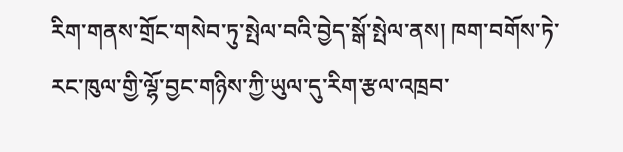རིག་གནས་གྲོང་གསེབ་ཏུ་སྤེལ་བའི་བྱེད་སྒོ་སྤེལ་ནས། ཁག་བགོས་ཏེ་རང་ཁུལ་གྱི་ལྷོ་བྱང་གཉིས་ཀྱི་ཡུལ་དུ་རིག་རྩལ་འཁྲབ་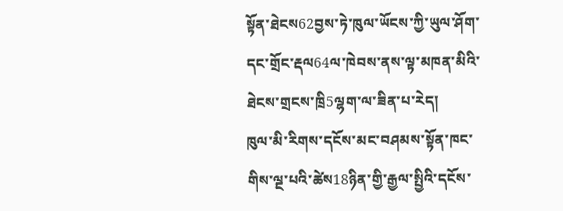སྟོན་ཐེངས62བྱས་ཏེ་ཁུལ་ཡོངས་ཀྱི་ཡུལ་ཤོག་དང་གྲོང་རྡལ64ལ་ཁེབས་ནས་ལྟ་མཁན་མིའི་ཐེངས་གྲངས་ཁྲི5ལྷག་ལ་ཟིན་པ་རེད།
ཁུལ་མི་རིགས་དངོས་མང་བཤམས་སྟོན་ཁང་གིས་ལྔ་པའི་ཚེས18ཉིན་གྱི་རྒྱལ་སྤྱིའི་དངོས་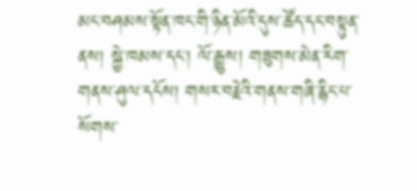མང་བཤམས་སྟོན་ཁང་གི་ཉིན་མོའི་དུས་ཚོད་དང་བསྟུན་ནས། སྐྱེ་ཁམས་དང་། ལོ་རྒྱུས། གཟུགས་མེན་རིག་གནས་ཤུལ་དངོས། གསར་བརྗེའི་གནས་གཞི་རྙིང་པ་སོགས་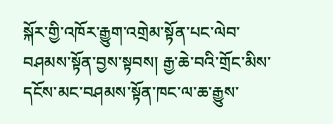སྐོར་གྱི་འཁོར་རྒྱུག་འགྲེམ་སྟོན་པང་ལེབ་བཤམས་སྟོན་བྱས་སྟབས། རྒྱ་ཆེ་བའི་གྲོང་མིས་དངོས་མང་བཤམས་སྟོན་ཁང་ལ་ཆ་རྒྱུས་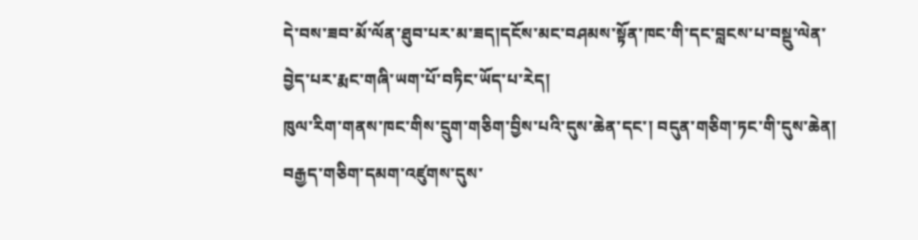དེ་བས་ཟབ་མོ་ལོན་ཐུབ་པར་མ་ཟད།དངོས་མང་བཤམས་སྟོན་ཁང་གི་དང་བླངས་པ་བསྡུ་ལེན་བྱེད་པར་རྨང་གཞི་ཡག་པོ་བཏིང་ཡོད་པ་རེད།
ཁུལ་རིག་གནས་ཁང་གིས་དྲུག་གཅིག་བྱིས་པའི་དུས་ཆེན་དང་། བདུན་གཅིག་ཏང་གི་དུས་ཆེན། བརྒྱད་གཅིག་དམག་འཛུགས་དུས་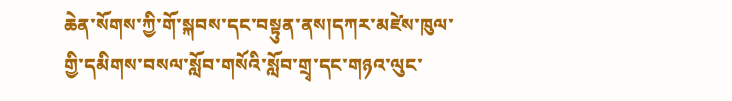ཆེན་སོགས་ཀྱི་གོ་སྐབས་དང་བསྟུན་ནས།དཀར་མཛེས་ཁུལ་གྱི་དམིགས་བསལ་སློབ་གསོའི་སློབ་གྲྭ་དང་གཉའ་ལུང་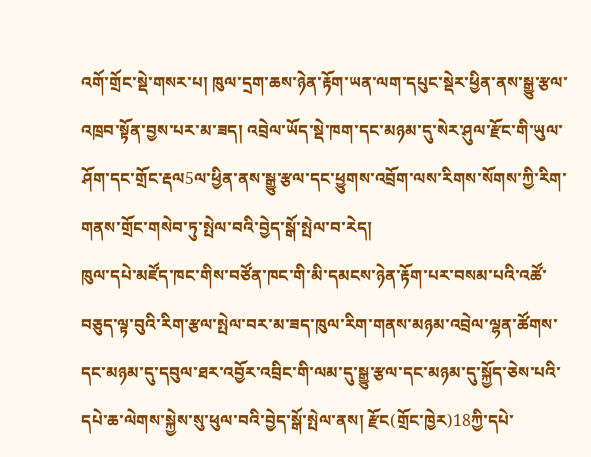འགོ་གྲོང་སྡེ་གསར་པ། ཁུལ་དྲག་ཆས་ཉེན་རྟོག་ཡན་ལག་དཔུང་སྡེར་ཕྱིན་ནས་སྒྱུ་རྩལ་འཁྲབ་སྟོན་བྱས་པར་མ་ཟད། འབྲེལ་ཡོད་སྡེ་ཁག་དང་མཉམ་དུ་སེར་ཤུལ་རྫོང་གི་ཡུལ་ཤོག་དང་གྲོང་རྡལ5ལ་ཕྱིན་ནས་སྒྱུ་རྩལ་དང་ཕྱུགས་འབྲོག་ལས་རིགས་སོགས་ཀྱི་རིག་གནས་གྲོང་གསེབ་ཏུ་སྤེལ་བའི་བྱེད་སྒོ་སྤེལ་བ་རེད།
ཁུལ་དཔེ་མཛོད་ཁང་གིས་བཙོན་ཁང་གི་མི་དམངས་ཉེན་རྟོག་པར་བསམ་པའི་འཚོ་བཅུད་ལྟ་བུའི་རིག་རྩལ་སྤེལ་བར་མ་ཟད་ཁུལ་རིག་གནས་མཉམ་འབྲེལ་ལྷན་ཚོགས་དང་མཉམ་དུ་དབུལ་ཐར་འབྱོར་འབྲིང་གི་ལམ་དུ་སྒྱུ་རྩལ་དང་མཉམ་དུ་སྐྱོད་ཅེས་པའི་དཔེ་ཆ་ལེགས་སྐྱེས་སུ་ཕུལ་བའི་བྱེད་སྒོ་སྤེལ་ནས། རྫོང(གྲོང་ཁྱེར)18ཀྱི་དཔེ་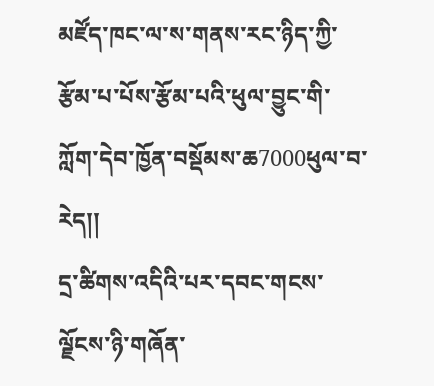མཛོད་ཁང་ལ་ས་གནས་རང་ཉིད་ཀྱི་རྩོམ་པ་པོས་རྩོམ་པའི་ཕུལ་བྱུང་གི་ཀློག་དེབ་ཁྱོན་བསྡོམས་ཆ7000ཕུལ་བ་རེད།།
དྲ་ཚིགས་འདིའི་པར་དབང་གངས་ལྗོངས་ཉི་གཞོན་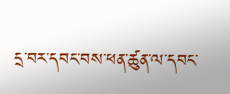དྲ་བར་དབང་བས་ཕན་ཚུན་ལ་དབང་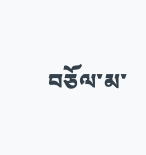བཅོལ་མ་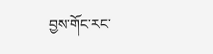བྱས་གོང་རང་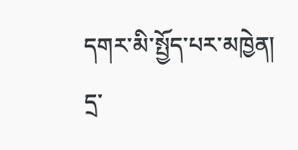དགར་མི་སྤྱོད་པར་མཁྱེན།
དྲ་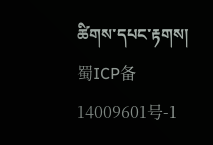ཚིགས་དཔང་རྟགས། 蜀ICP备14009601号-1